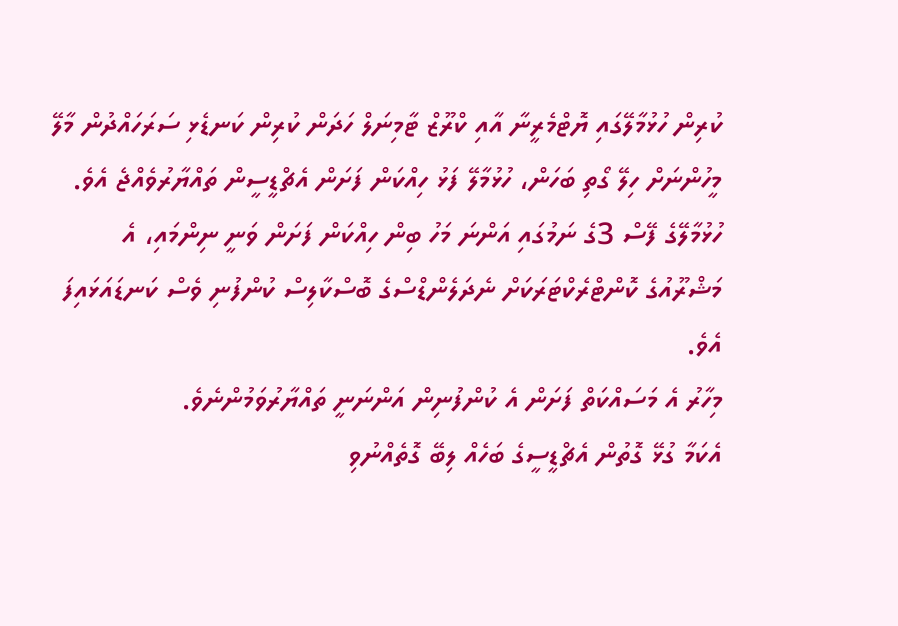ކުރިން ހުޅުމާލޭގައި ޔޮޓްމެރީނާ އާއި ކްރޫޒް ޓާމިނަލް ހަދަން ކުރިން ކަނޑެޅި ސަރަހައްދުން މާލޭ މީހުންނަށް ހިލޭ ގޯތި ބަހަން، ހުޅުމާލޭ ފަޅު ހިއްކަން ފަށަން އެޗްޑީސީން ތައްޔާރުވެއްޖެ އެވެ.
ހުޅުމާލޭގެ ފޭސް 3ގެ ނަމުގައި އަންނަ މަހު ބިން ހިއްކަން ފަށަން ވަނީ ނިންމައި، އެ މަޝްރޫއުގެ ކޮންޓްރެކްޓަރަކަށް ނެދަލެންޑްސްގެ ބޮސްކާލިސް ކުންފުނި ވެސް ކަނޑައަޅައިފަ އެވެ.
މިހާރު އެ މަސައްކަތް ފަށަން އެ ކުންފުނިން އަންނަނީ ތައްޔާރުވަމުންނެވެ.
އެކަމާ ގުޅޭ ގޮތުން އެޗްޑީސީގެ ބަހެއް ލިބޭ ގޮތެއްނުވި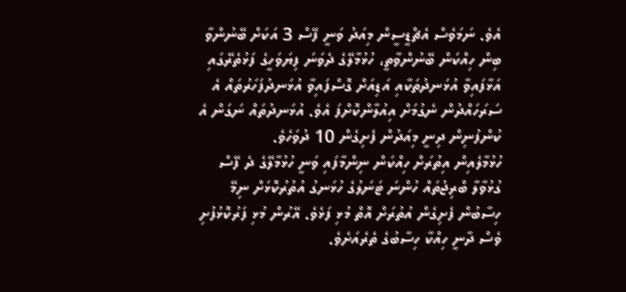އެވެ. ނަމަވެސް އެޗްޑީސީން މިއަދު ވަނީ ފޭސް 3 އަކަށް ބޭނުންވާ ބިން ހިއްކަން ބޭނުންވާތީ، ހުޅުމާލޭގެ ދެވަނަ ފިޔަވަހީގެ ފަޅުތެރޭގައި އަޅާފައިވާ އުޅަނދުތަކާއި އަޑިއަށް ގޮސްފައިވާ އުޅަނދުފަހަރުތައް އެ ސަރަހައްދުން ނެގުމަށް އިއުލާންކޮށްފަ އެވެ. އުޅަނދުތައް ނަގަން އެ ކުންފުނިން ދިނީ މިއަދުން ފެށިގެން 10 ދުވަހެވެ.
ހުޅުމާލެއިން އިތުރަށް ހިއްކަން ނިންމާފައި ވަނީ ހުޅުމާލޭގެ ދެ ފޭސް ގުޅުވާލާ ބްރިޖުތައް ހުންނަ ޓަނަލުގެ ހުޅަނގު އުތުރުކޮޅަށް ނިމޭ ހިސާބުން ފެށިގެން އުތުރަށް އޮތް މުޅި ފަޅެވެ. އޭރުން މުޅި ފަރުކޮޅުފުށި ވެސް ދާނީ ހިއްކާ ހިސާބުގެ ތެރެއަށެވެ.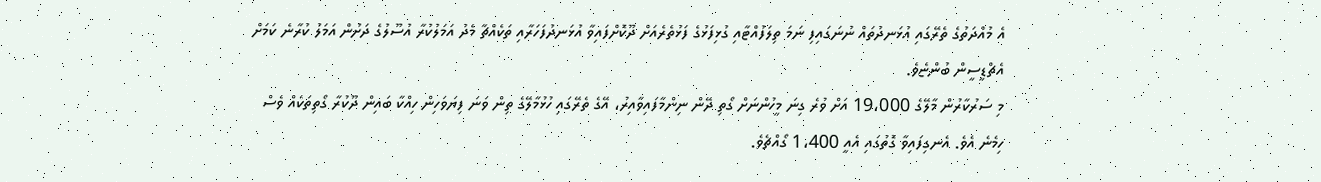އެ މުއްދަތުގެ ތެރޭގައި އުޅަނދުތައް ނުނަގައިފި ނަމަ ތިލަފުއްޓާއި ގުޅިފަޅުގެ ފަޅުތެރެއަށް ދޫކޮށްފައިވާ އުޅަނދުފަހަރާއި ތަކެއްޗާ މެދު އަމަލުކުރާ އުސޫލުގެ ދަށުން އަމަލު ކުރާނެ ކަމަށް އެޗްޑީސީން ބުންޏެވެ.
މި ސަރުކާރުން މާލޭގެ 19،000 އަށް ވުރެ ގިނަ މީހުންނަށް ގޯތި ދޭން ނިންމާފައިވާއިރު، އޭގެ ތެރޭގައި ހުޅުމާލޭގެ ތިން ވަނަ ފިޔަވަހިން ހިއްކާ ބައިން ދޫކުރާ ގޯތިތަކެއް ވެސް ހިމެނެ އެވެ. އެނގިފައިވާ ގޮތުގައި އެއީ 1،400 ގޯއްޗެވެ.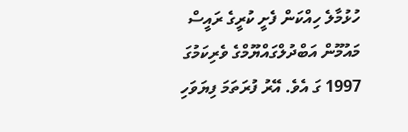ހުޅުމާލެ ހިއްކަން ފެށީ ކުރީގެ ރައީސް މައުމޫން އަބްދުލްގައްޔޫމްގެ ވެރިކަމުގަ 1997 ގަ އެވެ. އޭރު ފުރަތަމަ ފިޔަވަހި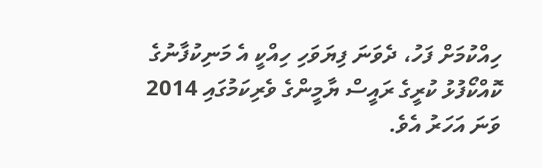ހިއްކުމަށް ފަހު، ދެވަނަ ފިޔަވަހި ހިއްކީ އެ މަނިކުފާނުގެ ކޮއްކޯފުޅު ކުރީގެ ރައީސް ޔާމީންގެ ވެރިކަމުގައި 2014 ވަނަ އަހަރު އެވެ.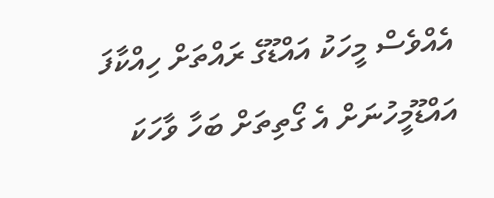އެއްވެސް މީހަކު އައްޑޫގެ ރައްތަށް ހިއްކާފަ އައްޑޫމީހުނަށް އެ ގޯތިތަށް ބަހާ ވާހަކަ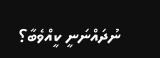ނުދައްނަނީ ކީއްވެބާ؟